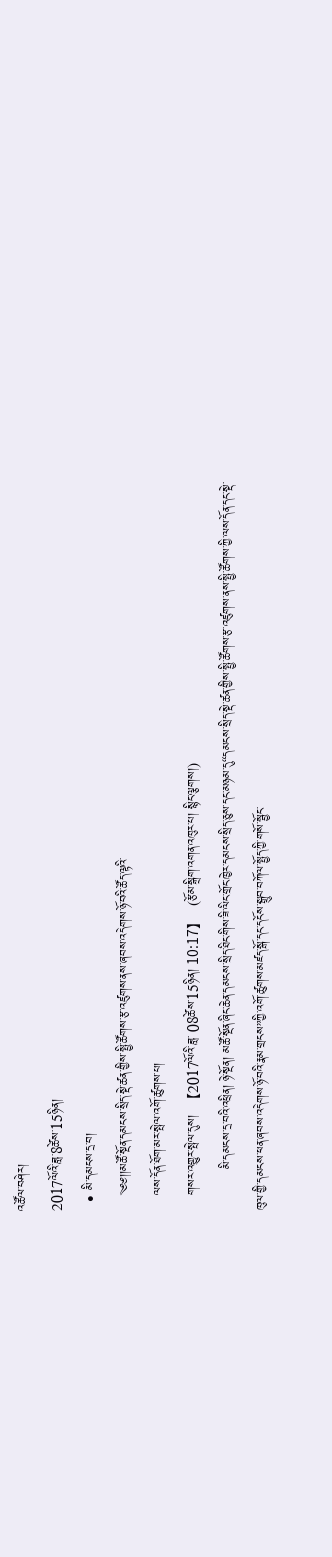འཚོལ་བཤེར།
2017ལོའི་ཟླ་8ཚེས་15ཉིན།
  • མི་དམངས་དྲ་བ།
    ༄༅།།མཚོ་སྔོན་དམངས་སྲིད་སྡེ་ཚན་གྱིས་སྤྱི་ཚོགས་རྩ་འཛུགས་ནས་ཞབས་འདེགས་ཉོ་བའི་ཚོད་ལྟའི་
    ལས་དོན་ཐོག་མར་སྤེལ་འགོ་ཚུགས་པ།
    གསར་འགྱུར་སྤེལ་དུས།  【2017ལོའི་ཟླ་ 08ཚེས་15ཉིན། 10:17】   (རྩོམ་སྒྲིག་འགན་འཁུར་པ། སྙིང་ལྕགས།)
          མི་དམངས་དྲ་བའི་འཕྲིན། ཉེ་སྔོན། མཚོ་སྔོན་ཞིང་ཆེན་དམངས་སྲིད་ཐིང་གིས་ཟི་ལིང་གྲོང་ཁྱེར་དམངས་སྲིད་ཅུས་དང་མཉམ་དུ“དམངས་སྲིད་སྡེ་ཚན་གྱིས་སྤྱི་ཚོགས་རྩ་འཛུགས་ནས་སྤྱི་ཚོགས་ཀྱི་ལས་དོན་དང་སྡེ་ཁུལ་གྱི་དམངས་ཕན་ཞབས་འདེགས་ཉོ་བའི་རྣམ་གྲངས”ཀྱི་འགོ་ཚུགས་མཛད་སྒོ་དང་དངོས་སྒྲུབ་བཀོལ་སྤྱོད་ཀྱི་གསོ་སྦྱོང་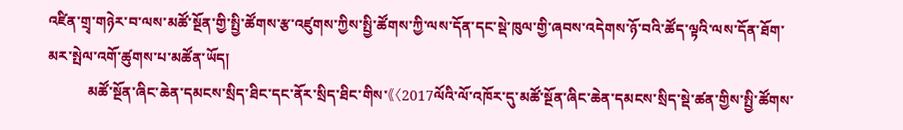འཛིན་གྲྭ་གཉེར་བ་ལས་མཚོ་སྔོན་གྱི་སྤྱི་ཚོགས་རྩ་འཛུགས་ཀྱིས་སྤྱི་ཚོགས་ཀྱི་ལས་དོན་དང་སྡེ་ཁུལ་གྱི་ཞབས་འདེགས་ཉོ་བའི་ཚོད་ལྟའི་ལས་དོན་ཐོག་མར་སྤེལ་འགོ་ཚུགས་པ་མཚོན་ཡོད།
           མཚོ་སྔོན་ཞིང་ཆེན་དམངས་སྲིད་ཐིང་དང་ནོར་སྲིད་ཐིང་གིས་《〈2017ལོའི་ལོ་འཁོར་དུ་མཚོ་སྔོན་ཞིང་ཆེན་དམངས་སྲིད་སྡེ་ཚན་གྱིས་སྤྱི་ཚོགས་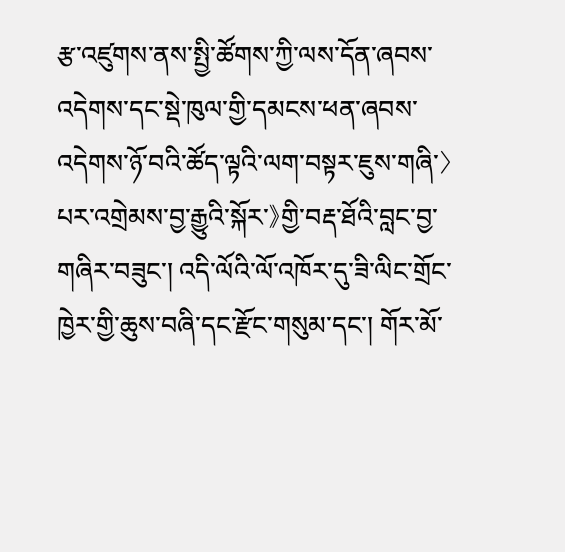རྩ་འཛུགས་ནས་སྤྱི་ཚོགས་ཀྱི་ལས་དོན་ཞབས་འདེགས་དང་སྡེ་ཁུལ་གྱི་དམངས་ཕན་ཞབས་འདེགས་ཉོ་བའི་ཚོད་ལྟའི་ལག་བསྟར་ཇུས་གཞི་〉པར་འགྲེམས་བྱ་རྒྱུའི་སྐོར་》གྱི་བརྡ་ཐོའི་བླང་བྱ་གཞིར་བཟུང་། འདི་ལོའི་ལོ་འཁོར་དུ་ཟི་ལིང་གྲོང་ཁྱེར་གྱི་ཆུས་བཞི་དང་རྫོང་གསུམ་དང་། གོར་མོ་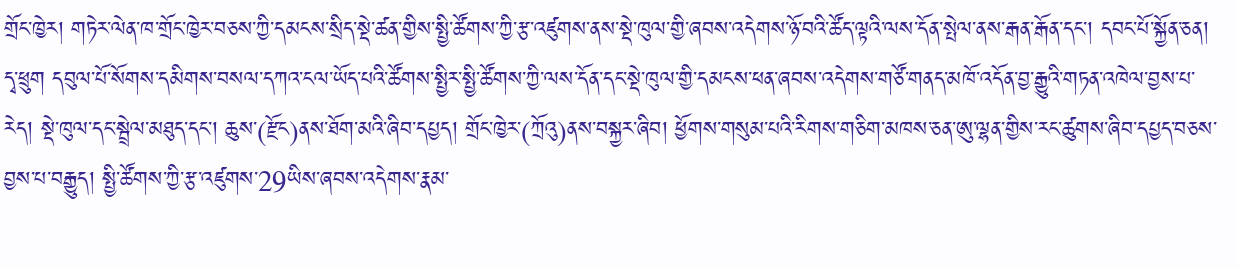གྲོང་ཁྱེར། གཏེར་ལེན་ཁ་གྲོང་ཁྱེར་བཅས་ཀྱི་དམངས་སྲིད་སྡེ་ཚན་གྱིས་སྤྱི་ཚོགས་ཀྱི་རྩ་འཛུགས་ནས་སྡེ་ཁུལ་གྱི་ཞབས་འདེགས་ཉོ་བའི་ཚོད་ལྟའི་ལས་དོན་སྤེལ་ནས་རྒན་རྒོན་དང་། དབང་པོ་སྐྱོན་ཅན། དྭ་ཕྲུག དབུལ་པོ་སོགས་དམིགས་བསལ་དཀའ་ངལ་ཡོད་པའི་ཚོགས་སྤྱིར་སྤྱི་ཚོགས་ཀྱི་ལས་དོན་དང་སྡེ་ཁུལ་གྱི་དམངས་ཕན་ཞབས་འདེགས་གཙོ་གནད་མཁོ་འདོན་བྱ་རྒྱུའི་གཏན་འཁེལ་བྱས་པ་རེད། སྡེ་ཁུལ་དང་སྦྲེལ་མཐུད་དང་། ཆུས་(རྫོང)ནས་ཐོག་མའི་ཞིབ་དཔྱད། གྲོང་ཁྱེར་(ཀྲོའུ)ནས་བསྐྱར་ཞིབ། ཕྱོགས་གསུམ་པའི་རིགས་གཅིག་མཁས་ཅན་ཨུ་ལྷན་གྱིས་རང་ཚུགས་ཞིབ་དཔྱད་བཅས་བྱས་པ་བརྒྱུད། སྤྱི་ཚོགས་ཀྱི་རྩ་འཛུགས་29ཡིས་ཞབས་འདེགས་རྣམ་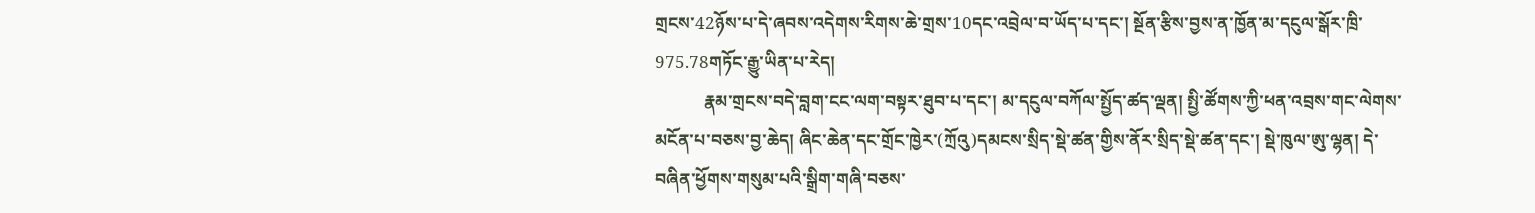གྲངས་42ཉོས་པ་དེ་ཞབས་འདེགས་རིགས་ཆེ་གྲས་10དང་འབྲེལ་བ་ཡོད་པ་དང་། སྔོན་རྩིས་བྱས་ན་ཁྱོན་མ་དངུལ་སྒོར་ཁྲི་975.78གཏོང་རྒྱུ་ཡིན་པ་རེད།
           རྣམ་གྲངས་བདེ་བླག་ངང་ལག་བསྟར་ཐུབ་པ་དང་། མ་དངུལ་བཀོལ་སྤྱོད་ཚད་ལྡན། སྤྱི་ཚོགས་ཀྱི་ཕན་འབྲས་གང་ལེགས་མངོན་པ་བཅས་བྱ་ཆེད། ཞིང་ཆེན་དང་གྲོང་ཁྱེར་(ཀྲོའུ)དམངས་སྲིད་སྡེ་ཚན་གྱིས་ནོར་སྲིད་སྡེ་ཚན་དང་། སྡེ་ཁུལ་ཨུ་ལྷན། དེ་བཞིན་ཕྱོགས་གསུམ་པའི་སྒྲིག་གཞི་བཅས་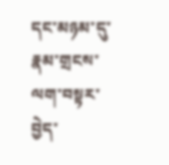དང་མཉམ་དུ་རྣམ་གྲངས་ལག་བསྟར་བྱེད་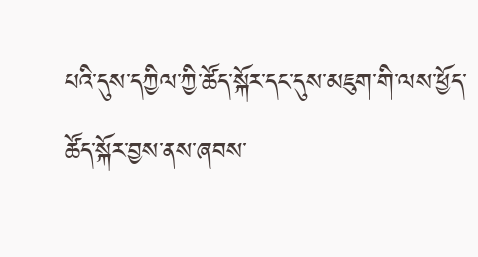པའི་དུས་དཀྱིལ་ཀྱི་ཚོད་སྐོར་དང་དུས་མཇུག་གི་ལས་ཕྱོད་ཚོད་སྐོར་བྱས་ནས་ཞབས་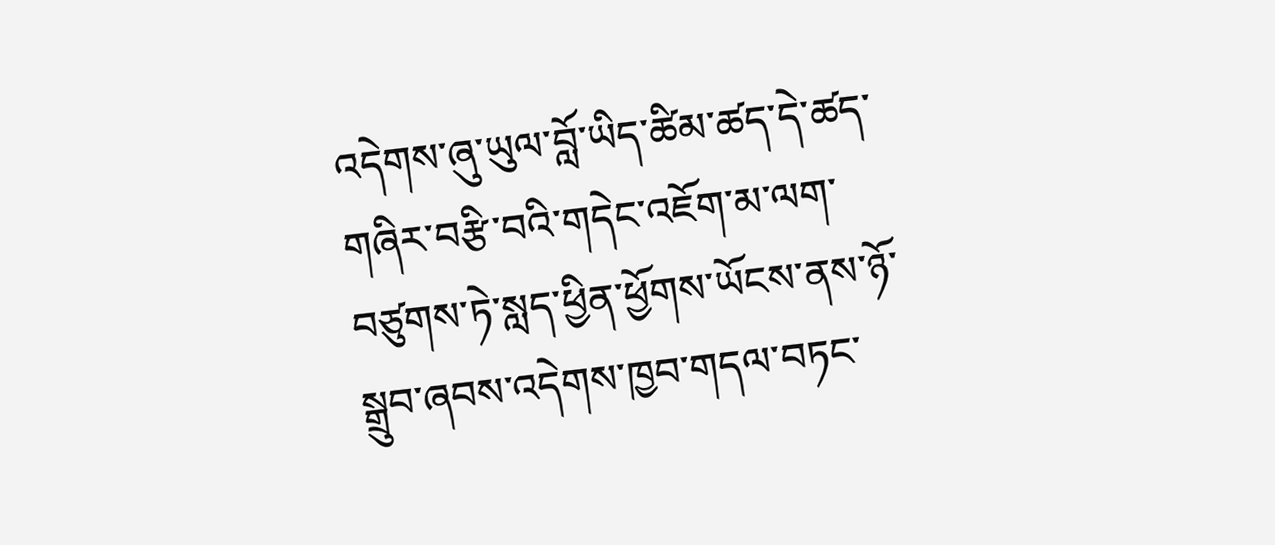འདེགས་ཞུ་ཡུལ་བློ་ཡིད་ཚིམ་ཚད་དེ་ཚད་གཞིར་བརྩི་བའི་གདེང་འཇོག་མ་ལག་བཙུགས་ཏེ་སླད་ཕྱིན་ཕྱོགས་ཡོངས་ནས་ཉོ་སྒྲུབ་ཞབས་འདེགས་ཁྱབ་གདལ་བཏང་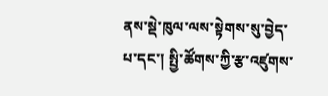ནས་སྡེ་ཁུལ་ལས་སྟེགས་སུ་བྱེད་པ་དང་། སྤྱི་ཚོགས་ཀྱི་རྩ་འཛུགས་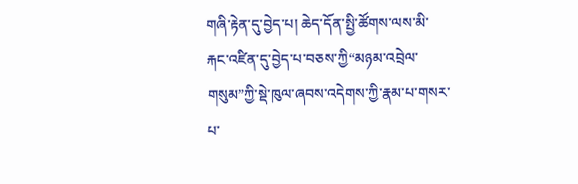གཞི་རྟེན་དུ་བྱེད་པ། ཆེད་དོན་སྤྱི་ཚོགས་ལས་མི་རྐང་འཛིན་དུ་བྱེད་པ་བཅས་ཀྱི“མཉམ་འབྲེལ་གསུམ”ཀྱི་སྡེ་ཁུལ་ཞབས་འདེགས་ཀྱི་རྣམ་པ་གསར་པ་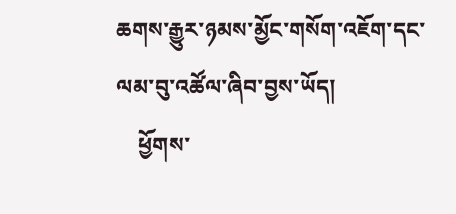ཆགས་རྒྱུར་ཉམས་མྱོང་གསོག་འཇོག་དང་ལམ་བུ་འཚོལ་ཞིབ་བྱས་ཡོད།
    ཕྱོགས་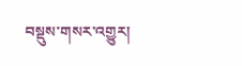བསྡུས་གསར་འགྱུར།